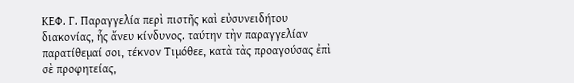ΚΕΦ. Γ. Παραγγελία περὶ πιστῆς καὶ εὐσυνειδήτου διακονίας, ἧς ἄνευ κίνδυνος. ταύτην τὴν παραγγελίαν παρατίθεμαί σοι, τέκνον Τιμόθεε, κατὰ τὰς προαγούσας ἐπὶ σὲ προφητείας,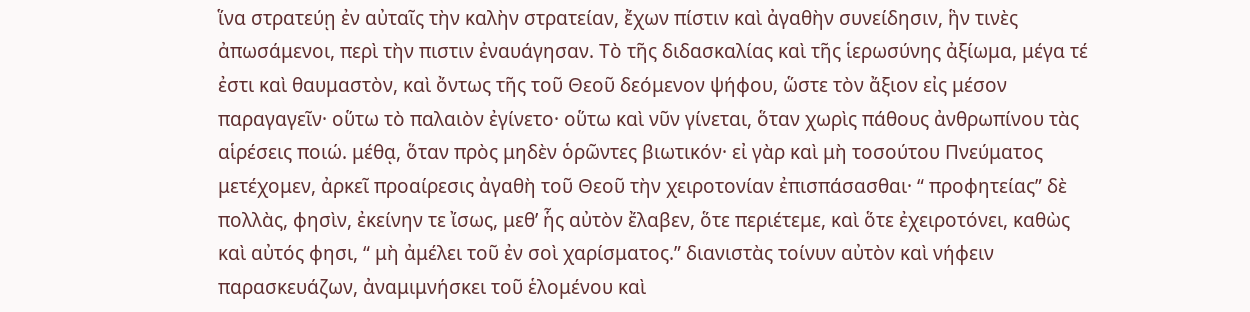ἵνα στρατεύῃ ἐν αὐταῖς τὴν καλὴν στρατείαν, ἔχων πίστιν καὶ ἀγαθὴν συνείδησιν, ἣν τινὲς ἀπωσάμενοι, περὶ τὴν πιστιν ἐναυάγησαν. Τὸ τῆς διδασκαλίας καὶ τῆς ἱερωσύνης ἀξίωμα, μέγα τέ ἐστι καὶ θαυμαστὸν, καὶ ὄντως τῆς τοῦ Θεοῦ δεόμενον ψήφου, ὥστε τὸν ἄξιον εἰς μέσον παραγαγεῖν· οὕτω τὸ παλαιὸν ἐγίνετο· οὕτω καὶ νῦν γίνεται, ὅταν χωρὶς πάθους ἀνθρωπίνου τὰς αἱρέσεις ποιώ. μέθᾳ, ὅταν πρὸς μηδὲν ὁρῶντες βιωτικόν· εἰ γὰρ καὶ μὴ τοσούτου Πνεύματος μετέχομεν, ἀρκεῖ προαίρεσις ἀγαθὴ τοῦ Θεοῦ τὴν χειροτονίαν ἐπισπάσασθαι· “ προφητείας” δὲ πολλὰς, φησὶν, ἐκείνην τε ἴσως, μεθ’ ἧς αὐτὸν ἔλαβεν, ὅτε περιέτεμε, καὶ ὅτε ἐχειροτόνει, καθὼς καὶ αὐτός φησι, “ μὴ ἀμέλει τοῦ ἐν σοὶ χαρίσματος.” διανιστὰς τοίνυν αὐτὸν καὶ νήφειν παρασκευάζων, ἀναμιμνήσκει τοῦ ἑλομένου καὶ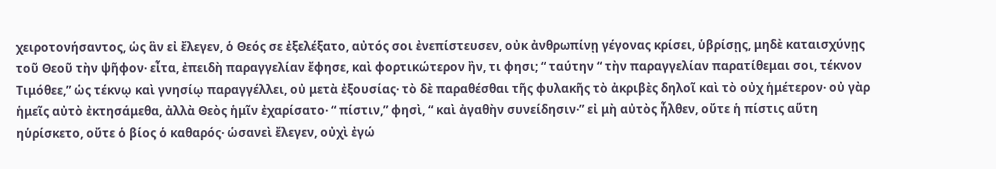χειροτονήσαντος, ὡς ἃν εἰ ἔλεγεν, ὁ Θεός σε ἐξελέξατο, αὐτός σοι ἐνεπίστευσεν, οὐκ ἀνθρωπίνῃ γέγονας κρίσει, ὑβρίσῃς, μηδὲ καταισχύνῃς τοῦ Θεοῦ τὴν ψῆφον· εἶτα, ἐπειδὴ παραγγελίαν ἔφησε, καὶ φορτικώτερον ἢν, τι φησι; “ ταύτην “ τὴν παραγγελίαν παρατίθεμαι σοι, τέκνον Τιμόθεε,” ὡς τέκνῳ καὶ γνησίῳ παραγγέλλει, οὐ μετὰ ἐξουσίας· τὸ δὲ παραθέσθαι τῆς φυλακῆς τὸ ἀκριβὲς δηλοῖ καὶ τὸ οὐχ ἡμέτερον· οὐ γὰρ ἡμεῖς αὐτὸ ἐκτησάμεθα, ἀλλὰ Θεὸς ἡμῖν ἐχαρίσατο· “ πίστιν,” φησὶ, “ καὶ ἀγαθὴν συνείδησιν·” εἰ μὴ αὐτὸς ἦλθεν, οὔτε ἡ πίστις αὕτη ηὑρίσκετο, οὔτε ὁ βίος ὁ καθαρός· ὡσανεὶ ἔλεγεν, οὐχὶ ἐγώ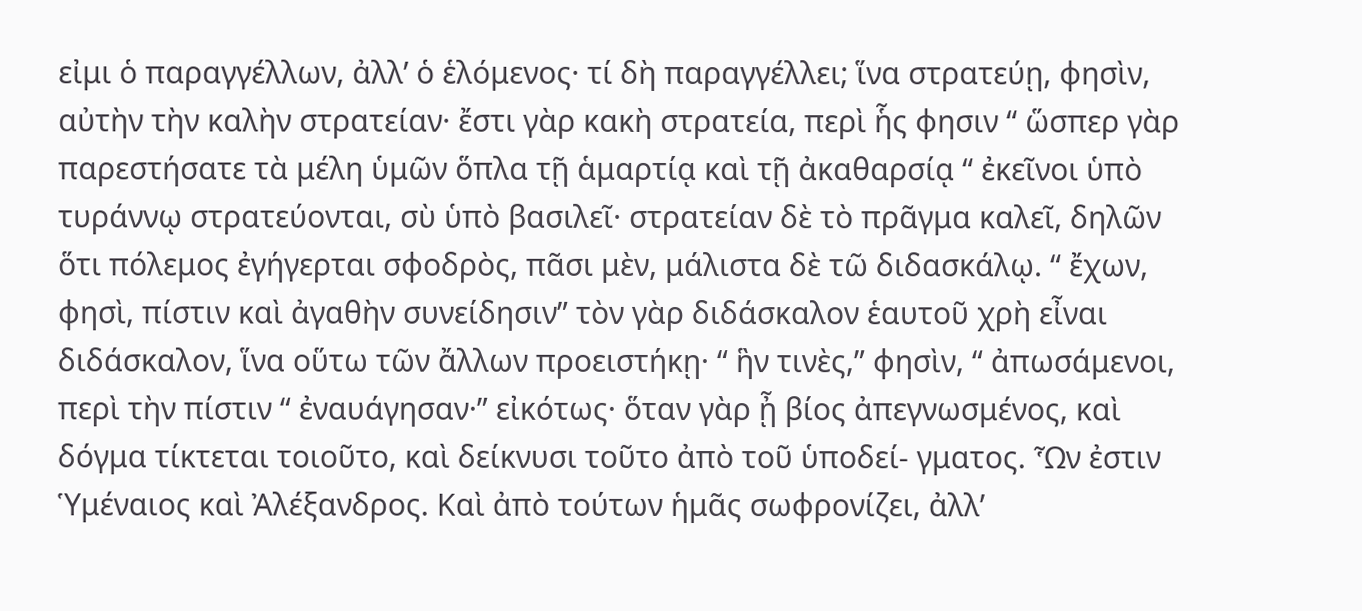εἰμι ὁ παραγγέλλων, ἀλλ’ ὁ ἑλόμενος· τί δὴ παραγγέλλει; ἵνα στρατεύῃ, φησὶν, αὐτὴν τὴν καλὴν στρατείαν· ἔστι γὰρ κακὴ στρατεία, περὶ ἧς φησιν “ ὥσπερ γὰρ παρεστήσατε τὰ μέλη ὑμῶν ὅπλα τῇ ἁμαρτίᾳ καὶ τῇ ἀκαθαρσίᾳ “ ἐκεῖνοι ὑπὸ τυράννῳ στρατεύονται, σὺ ὑπὸ βασιλεῖ· στρατείαν δὲ τὸ πρᾶγμα καλεῖ, δηλῶν ὅτι πόλεμος ἐγήγερται σφοδρὸς, πᾶσι μὲν, μάλιστα δὲ τῶ διδασκάλῳ. “ ἔχων, φησὶ, πίστιν καὶ ἀγαθὴν συνείδησιν” τὸν γὰρ διδάσκαλον ἑαυτοῦ χρὴ εἶναι διδάσκαλον, ἵνα οὕτω τῶν ἄλλων προειστήκῃ· “ ἣν τινὲς,” φησὶν, “ ἀπωσάμενοι, περὶ τὴν πίστιν “ ἐναυάγησαν·” εἰκότως· ὅταν γὰρ ᾖ βίος ἀπεγνωσμένος, καὶ δόγμα τίκτεται τοιοῦτο, καὶ δείκνυσι τοῦτο ἀπὸ τοῦ ὑποδεί- γματος. Ὧν ἐστιν Ὑμέναιος καὶ Ἀλέξανδρος. Καὶ ἀπὸ τούτων ἡμᾶς σωφρονίζει, ἀλλ’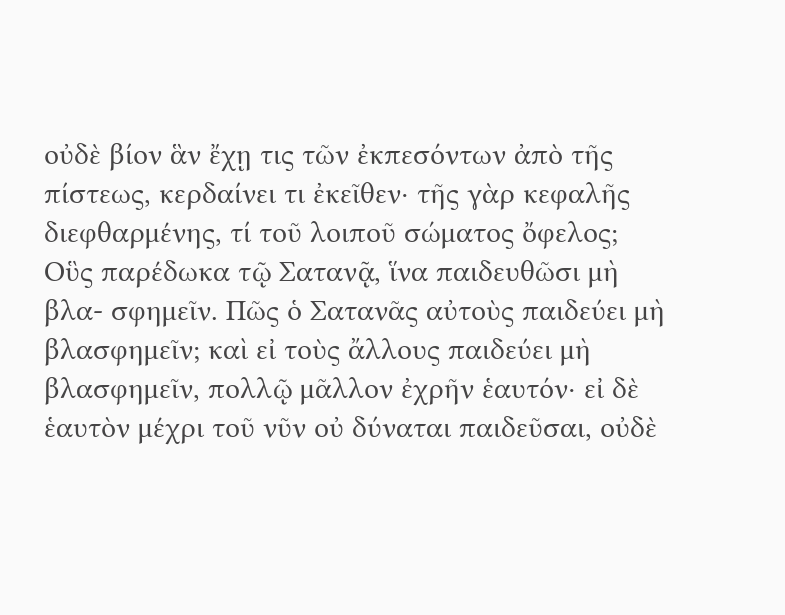οὐδὲ βίον ἃν ἔχῃ τις τῶν ἐκπεσόντων ἀπὸ τῆς πίστεως, κερδαίνει τι ἐκεῖθεν· τῆς γὰρ κεφαλῆς διεφθαρμένης, τί τοῦ λοιποῦ σώματος ὄφελος; Οὓς παρέδωκα τῷ Σατανᾷ, ἵνα παιδευθῶσι μὴ βλα- σφημεῖν. Πῶς ὁ Σατανᾶς αὐτοὺς παιδεύει μὴ βλασφημεῖν; καὶ εἰ τοὺς ἄλλους παιδεύει μὴ βλασφημεῖν, πολλῷ μᾶλλον ἐχρῆν ἑαυτόν· εἰ δὲ ἑαυτὸν μέχρι τοῦ νῦν οὐ δύναται παιδεῦσαι, οὐδὲ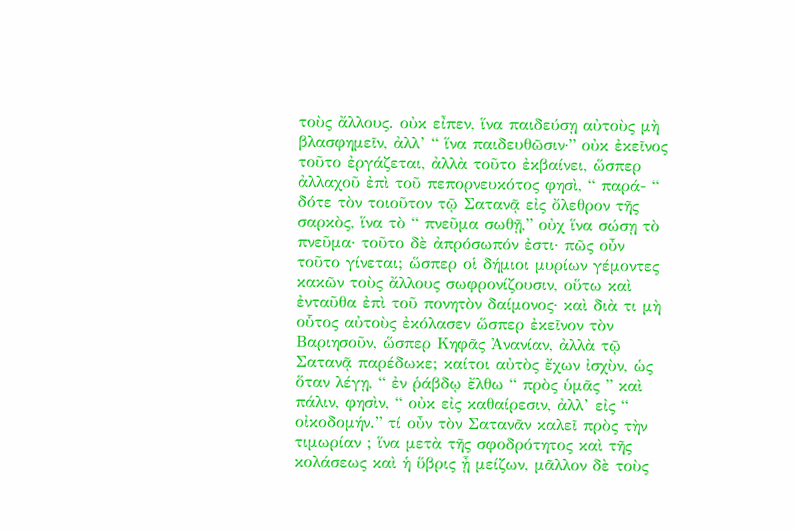τοὺς ἄλλους. οὐκ εἶπεν, ἵνα παιδεύσῃ αὐτοὺς μὴ βλασφημεῖν, ἀλλ’ “ ἵνα παιδευθῶσιν·” οὐκ ἐκεῖνος τοῦτο ἐργάζεται, ἀλλὰ τοῦτο ἐκβαίνει, ὥσπερ ἀλλαχοῦ ἐπὶ τοῦ πεπορνευκότος φησὶ, “ παρά- “ δότε τὸν τοιοῦτον τῷ Σατανᾷ εἰς ὄλεθρον τῆς σαρκὸς, ἵνα τὸ “ πνεῦμα σωθῇ,” οὐχ ἵνα σώσῃ τὸ πνεῦμα· τοῦτο δὲ ἀπρόσωπόν ἐστι· πῶς οὖν τοῦτο γίνεται; ὥσπερ οἱ δήμιοι μυρίων γέμοντες κακῶν τοὺς ἄλλους σωφρονίζουσιν, οὕτω καὶ ἐνταῦθα ἐπὶ τοῦ πονητὸν δαίμονος· καὶ διὰ τι μὴ οὗτος αὐτοὺς ἐκόλασεν ὥσπερ ἐκεῖνον τὸν Βαριησοῦν, ὥσπερ Κηφᾶς Ἀνανίαν, ἀλλὰ τῷ Σατανᾷ παρέδωκε; καίτοι αὐτὸς ἔχων ἰσχὺν, ὡς ὅταν λέγῃ, “ ἐν ῥάβδῳ ἔλθω “ πρὸς ὑμᾶς ” καὶ πάλιν, φησὶν, “ οὐκ εἰς καθαίρεσιν, ἀλλ’ εἰς “ οἰκοδομήν.” τί οὖν τὸν Σατανᾶν καλεῖ πρὸς τὴν τιμωρίαν ; ἵνα μετὰ τῆς σφοδρότητος καὶ τῆς κολάσεως καὶ ἡ ὕβρις ᾖ μείζων, μᾶλλον δὲ τοὺς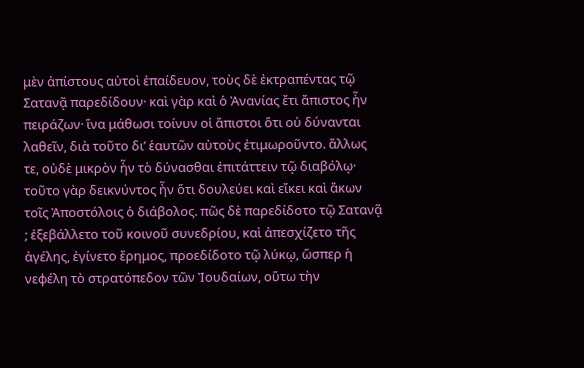μὲν ἀπίστους αὐτοὶ ἐπαίδευον, τοὺς δὲ ἐκτραπέντας τῷ Σατανᾷ παρεδίδουν· καὶ γὰρ καὶ ὁ Ἀνανίας ἔτι ἄπιστος ἦν πειράζων· ἵνα μάθωσι τοίνυν οἱ ἄπιστοι ὅτι οὐ δύνανται λαθεῖν, διὰ τοῦτο δι’ ἑαυτῶν αὐτοὺς ἐτιμωροῦντο. ἄλλως τε, οὐδὲ μικρὸν ἦν τὸ δύνασθαι ἐπιτάττειν τῷ διαβόλῳ· τοῦτο γὰρ δεικνύντος ἦν ὅτι δουλεύει καὶ εἴκει καὶ ἄκων τοῖς Ἀποστόλοις ὁ διάβολος. πῶς δὲ παρεδίδοτο τῷ Σατανᾷ ; ἐξεβάλλετο τοῦ κοινοῦ συνεδρίου, καὶ ἀπεσχίζετο τῆς ἀγέλης, ἐγίνετο ἔρημος, προεδίδοτο τῷ λύκῳ, ὥσπερ ἡ νεφέλη τὸ στρατόπεδον τῶν Ἰουδαίων, οὕτω τὴν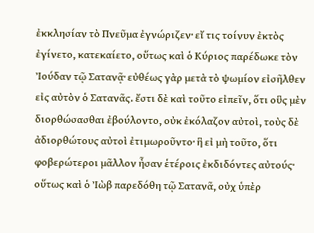ἐκκλησίαν τὸ Πνεῦμα ἐγνώριζεν· εἴ τις τοίνυν ἐκτὸς ἐγίνετο, κατεκαίετο, οὕτως καὶ ὁ Κύριος παρέδωκε τὸν Ἰούδαν τῷ Σατανᾷ· εὐθέως γὰρ μετὰ τὸ ψωμίον εἰσῆλθεν εἰς αὐτὸν ὁ Σατανᾶς. ἔστι δὲ καὶ τοῦτο εἰπεῖν, ὅτι οὓς μὲν διορθώσασθαι ἐβούλοντο, οὐκ ἐκόλαζον αὐτοὶ, τοὺς δὲ ἀδιορθώτους αὐτοὶ ἐτιμωροῦντο· ἣ εἰ μὴ τοῦτο, ὅτι φοβερώτεροι μᾶλλον ἦσαν ἑτέροις ἐκδιδόντες αὐτούς· οὕτως καὶ ὁ Ἰὼβ παρεδόθη τῷ Σατανᾶ, οὐχ ὑπὲρ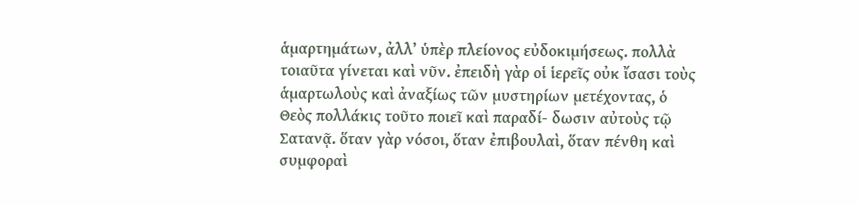ἁμαρτημάτων, ἀλλ’ ὑπὲρ πλείονος εὐδοκιμήσεως. πολλὰ τοιαῦτα γίνεται καὶ νῦν. ἐπειδὴ γὰρ οἱ ἱερεῖς οὐκ ἴσασι τοὺς ἁμαρτωλοὺς καὶ ἀναξίως τῶν μυστηρίων μετέχοντας, ὁ Θεὸς πολλάκις τοῦτο ποιεῖ καὶ παραδί- δωσιν αὐτοὺς τῷ Σατανᾷ. ὅταν γὰρ νόσοι, ὅταν ἐπιβουλαὶ, ὅταν πένθη καὶ συμφοραὶ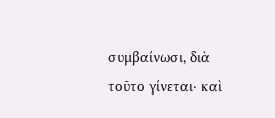συμβαίνωσι, διὰ τοῦτο γίνεται· καὶ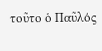τοῦτο ὁ Παῦλός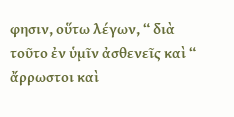φησιν, οὕτω λέγων, “ διὰ τοῦτο ἐν ὑμῖν ἀσθενεῖς καὶ “ ἄρρωστοι καὶ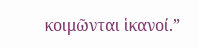κοιμῶνται ἱκανοί.”